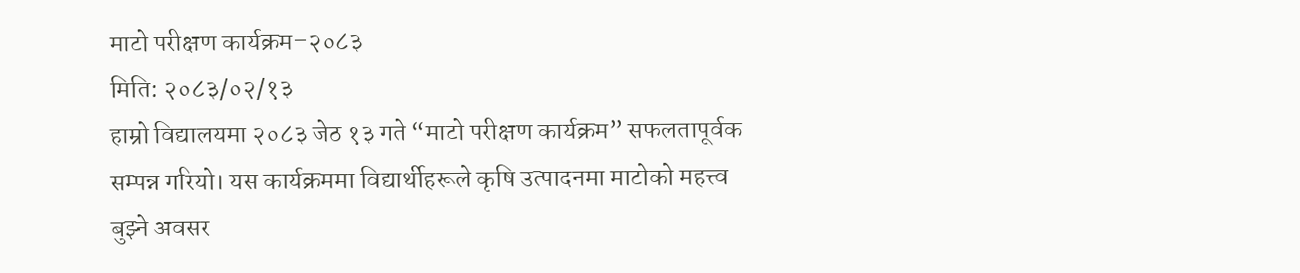माटो परीक्षण कार्यक्रम–२०८३
मिति: २०८३/०२/१३
हाम्रो विद्यालयमा २०८३ जेठ १३ गते “माटो परीक्षण कार्यक्रम” सफलतापूर्वक सम्पन्न गरियो। यस कार्यक्रममा विद्यार्थीहरूले कृषि उत्पादनमा माटोको महत्त्व बुझ्ने अवसर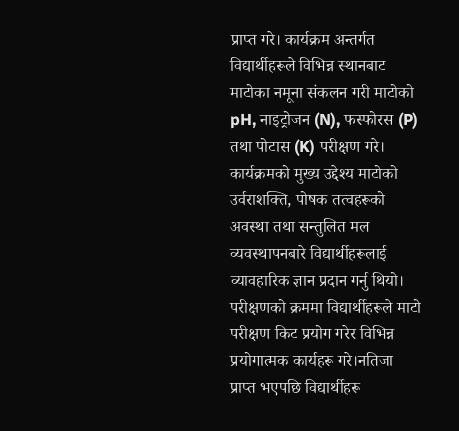प्राप्त गरे। कार्यक्रम अन्तर्गत विद्यार्थीहरूले विभिन्न स्थानबाट माटोका नमूना संकलन गरी माटोको pH, नाइट्रोजन (N), फस्फोरस (P) तथा पोटास (K) परीक्षण गरे।
कार्यक्रमको मुख्य उद्देश्य माटोको उर्वराशक्ति, पोषक तत्वहरूको अवस्था तथा सन्तुलित मल व्यवस्थापनबारे विद्यार्थीहरूलाई व्यावहारिक ज्ञान प्रदान गर्नु थियो। परीक्षणको क्रममा विद्यार्थीहरूले माटो परीक्षण किट प्रयोग गरेर विभिन्न प्रयोगात्मक कार्यहरू गरे।नतिजा प्राप्त भएपछि विद्यार्थीहरू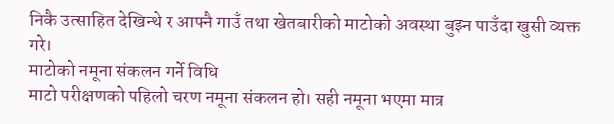निकै उत्साहित देखिन्थे र आफ्नै गाउँ तथा खेतबारीको माटोको अवस्था बुझ्न पाउँदा खुसी व्यक्त गरे।
माटोको नमूना संकलन गर्ने विधि
माटो परीक्षणको पहिलो चरण नमूना संकलन हो। सही नमूना भएमा मात्र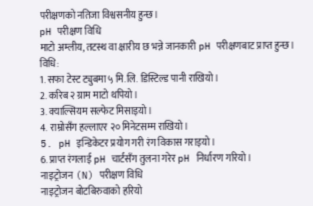परीक्षणको नतिजा विश्वसनीय हुन्छ।
pH परीक्षण विधि
माटो अम्लीय, तटस्थ वा क्षारीय छ भन्ने जानकारी pH परीक्षणबाट प्राप्त हुन्छ।
विधि:
1. सफा टेस्ट ट्युबमा ५ मि.लि. डिस्टिल्ड पानी राखियो।
2. करिब २ ग्राम माटो थपियो।
3. क्याल्सियम सल्फेट मिसाइयो।
4. राम्रोसँग हल्लाएर २० मिनेटसम्म राखियो।
5. pH इन्डिकेटर प्रयोग गरी रंग विकास गराइयो।
6. प्राप्त रंगलाई pH चार्टसँग तुलना गरेर pH निर्धारण गरियो।
नाइट्रोजन (N) परीक्षण विधि
नाइट्रोजन बोटबिरुवाको हरियो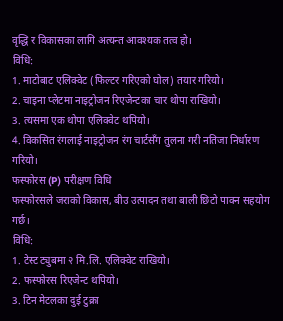वृद्धि र विकासका लागि अत्यन्त आवश्यक तत्व हो।
विधि:
1. माटोबाट एलिक्वेट (फिल्टर गरिएको घोल) तयार गरियो।
2. चाइना प्लेटमा नाइट्रोजन रिएजेन्टका चार थोपा राखियो।
3. त्यसमा एक थोपा एलिक्वेट थपियो।
4. विकसित रंगलाई नाइट्रोजन रंग चार्टसँग तुलना गरी नतिजा निर्धारण गरियो।
फस्फोरस (P) परीक्षण विधि
फस्फोरसले जराको विकास, बीउ उत्पादन तथा बाली छिटो पाक्न सहयोग गर्छ।
विधि:
1. टेस्ट ट्युबमा २ मि.लि. एलिक्वेट राखियो।
2. फस्फोरस रिएजेन्ट थपियो।
3. टिन मेटलका दुई टुक्रा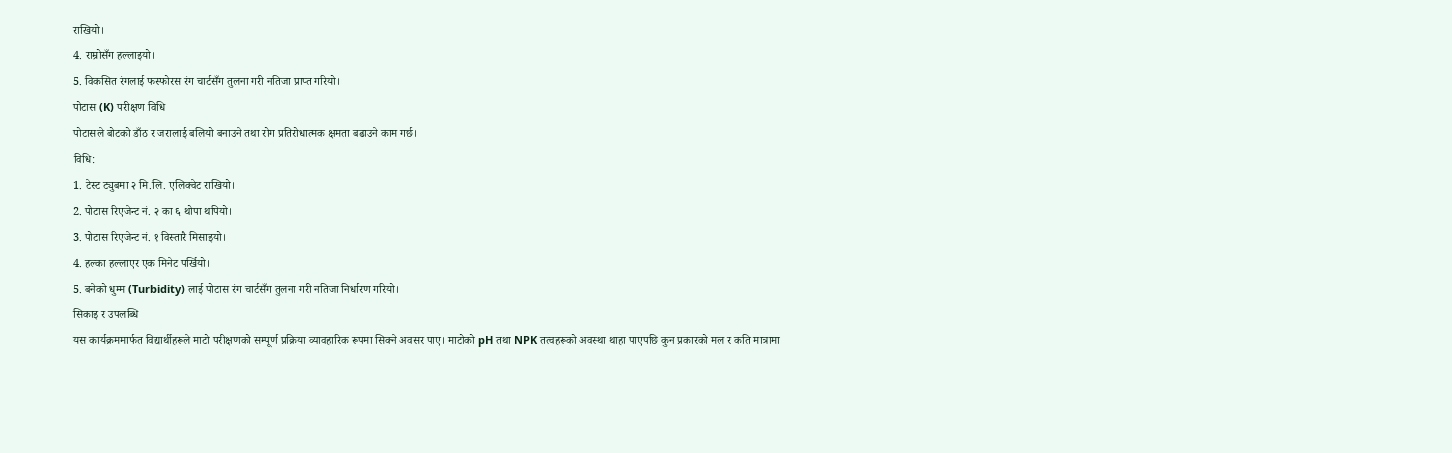राखियो।
4. राम्रोसँग हल्लाइयो।
5. विकसित रंगलाई फस्फोरस रंग चार्टसँग तुलना गरी नतिजा प्राप्त गरियो।
पोटास (K) परीक्षण विधि
पोटासले बोटको डाँठ र जरालाई बलियो बनाउने तथा रोग प्रतिरोधात्मक क्षमता बढाउने काम गर्छ।
विधि:
1. टेस्ट ट्युबमा २ मि.लि. एलिक्वेट राखियो।
2. पोटास रिएजेन्ट नं. २ का ६ थोपा थपियो।
3. पोटास रिएजेन्ट नं. १ विस्तारै मिसाइयो।
4. हल्का हल्लाएर एक मिनेट पर्खियो।
5. बनेको धुम्म (Turbidity) लाई पोटास रंग चार्टसँग तुलना गरी नतिजा निर्धारण गरियो।
सिकाइ र उपलब्धि
यस कार्यक्रममार्फत विद्यार्थीहरूले माटो परीक्षणको सम्पूर्ण प्रक्रिया व्यावहारिक रूपमा सिक्ने अवसर पाए। माटोको pH तथा NPK तत्वहरूको अवस्था थाहा पाएपछि कुन प्रकारको मल र कति मात्रामा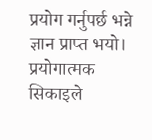प्रयोग गर्नुपर्छ भन्ने ज्ञान प्राप्त भयो। प्रयोगात्मक सिकाइले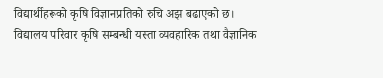विद्यार्थीहरूको कृषि विज्ञानप्रतिको रुचि अझ बढाएको छ।
विद्यालय परिवार कृषि सम्बन्धी यस्ता व्यवहारिक तथा वैज्ञानिक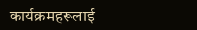कार्यक्रमहरूलाई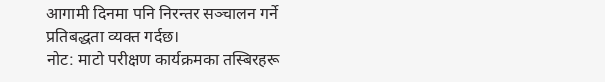आगामी दिनमा पनि निरन्तर सञ्चालन गर्ने प्रतिबद्धता व्यक्त गर्दछ।
नोट: माटो परीक्षण कार्यक्रमका तस्बिरहरू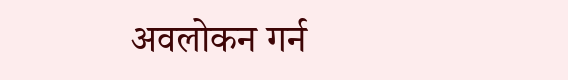अवलोकन गर्न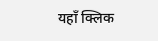यहाँ क्लिक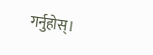गर्नुहोस्।